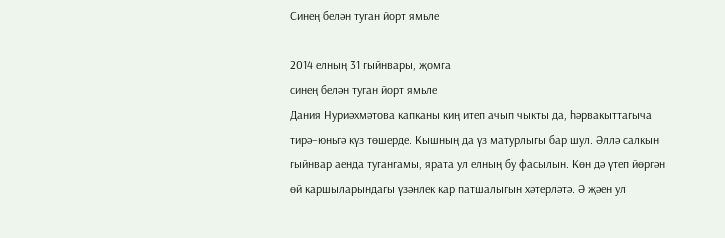Синең белән туган йорт ямьле

2014 елның 31 гыйнвары, җомга
синең белән туган йорт ямьле
Дания Нуриәхмәтова капканы киң итеп ачып чыкты да, һәрвакыттагыча тирә–юньгә күз төшерде. Кышның да үз матурлыгы бар шул. Әллә салкын гыйнвар аенда тугангамы, ярата ул елның бу фасылын. Көн дә үтеп йөргән өй каршыларындагы үзәнлек кар патшалыгын хәтерләтә. Ә җәен ул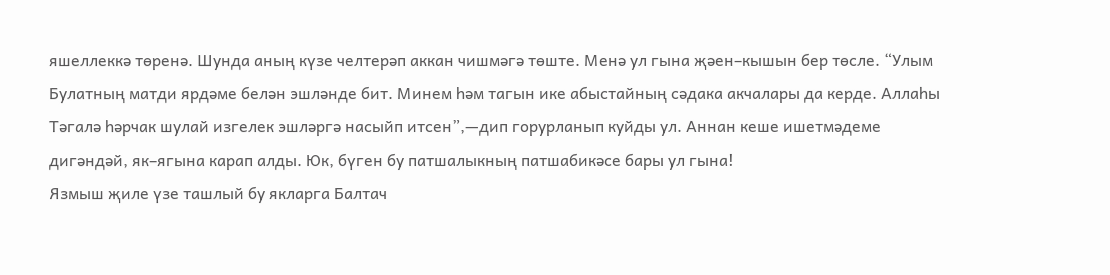яшеллеккә төренә. Шунда аның күзе челтерәп аккан чишмәгә төште. Менә ул гына җәен–кышын бер төсле. “Улым Булатның матди ярдәме белән эшләнде бит. Минем һәм тагын ике абыстайның сәдака акчалары да керде. Аллаһы Тәгалә һәрчак шулай изгелек эшләргә насыйп итсен”,—дип горурланып куйды ул. Аннан кеше ишетмәдеме дигәндәй, як–ягына карап алды. Юк, бүген бу патшалыкның патшабикәсе бары ул гына!
Язмыш җиле үзе ташлый бу якларга Балтач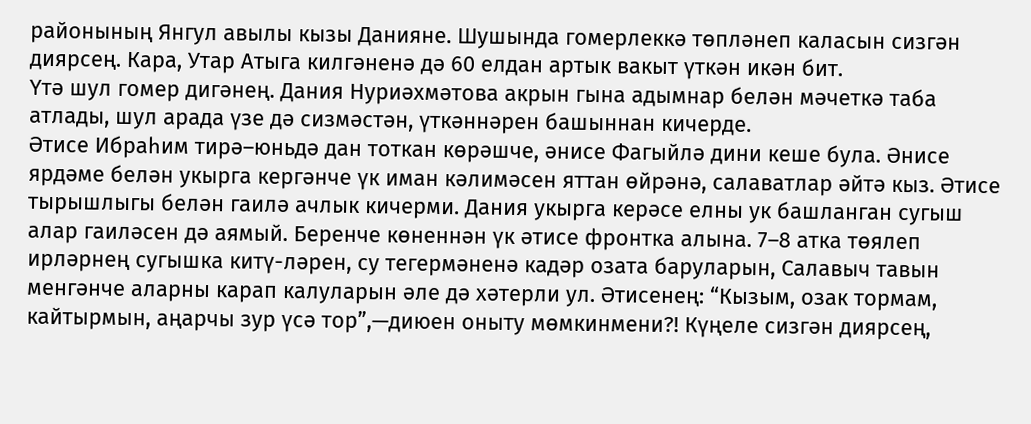районының Янгул авылы кызы Данияне. Шушында гомерлеккә төпләнеп каласын сизгән диярсең. Кара, Утар Атыга килгәненә дә 60 елдан артык вакыт үткән икән бит.
Үтә шул гомер дигәнең. Дания Нуриәхмәтова акрын гына адымнар белән мәчеткә таба атлады, шул арада үзе дә сизмәстән, үткәннәрен башыннан кичерде.
Әтисе Ибраһим тирә–юньдә дан тоткан көрәшче, әнисе Фагыйлә дини кеше була. Әнисе ярдәме белән укырга кергәнче үк иман кәлимәсен яттан өйрәнә, салаватлар әйтә кыз. Әтисе тырышлыгы белән гаилә ачлык кичерми. Дания укырга керәсе елны ук башланган сугыш алар гаиләсен дә аямый. Беренче көненнән үк әтисе фронтка алына. 7–8 атка төялеп ирләрнең сугышка китү-ләрен, су тегермәненә кадәр озата баруларын, Салавыч тавын менгәнче аларны карап калуларын әле дә хәтерли ул. Әтисенең: “Кызым, озак тормам, кайтырмын, аңарчы зур үсә тор”,—диюен оныту мөмкинмени?! Күңеле сизгән диярсең,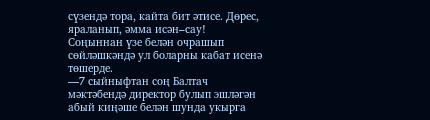сүзендә тора, кайта бит әтисе. Дөрес, яраланып, әмма исән–сау!
Соңыннан үзе белән очрашып сөйләшкәндә ул боларны кабат исенә төшерде.
—7 сыйныфтан соң Балтач мәктәбендә директор булып эшләгән абый киңәше белән шунда укырга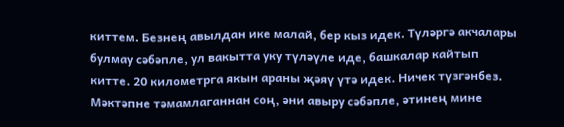киттем. Безнең авылдан ике малай, бер кыз идек. Түләргә акчалары булмау сәбәпле, ул вакытта уку түләүле иде, башкалар кайтып китте. 20 километрга якын араны җәяү үтә идек. Ничек түзгәнбез. Мәктәпне тәмамлаганнан соң, әни авыру сәбәпле, әтинең мине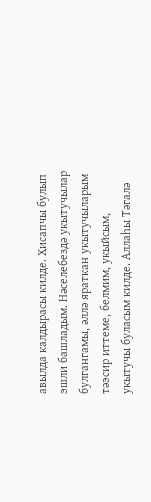авылда калдырасы килде. Хисапчы булып эшли башладым. Нәселебездә укытучылар булгангамы, әллә яраткан укытучыларым тәэсир иттеме, белмим, укыйсым, укытучы буласым килде. Аллаһы Тәгалә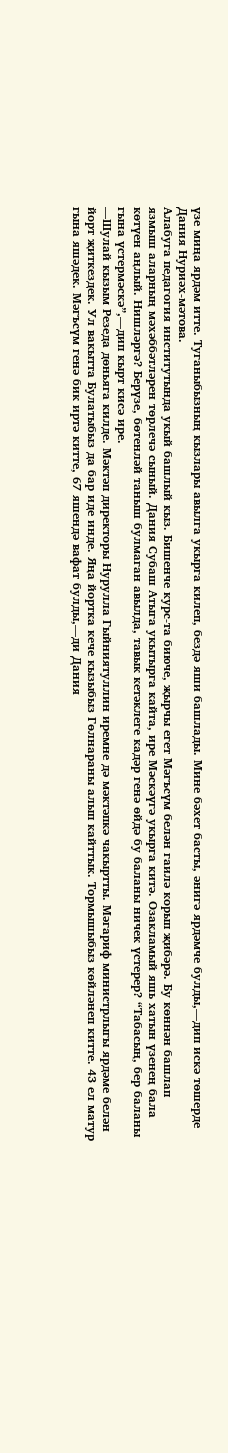үзе миңа ярдәм итте. Туганыбызның кызлары авылга укырга килеп, бездә яши башлады. Мине бәхет басты, әнигә ярдәмче булды,—дип искә төшерде Дания Нуриәх-мәтова.
Алабуга педагогия институтында укый башлый кыз. Бишенче курс-та биюче, җырчы егет Мәгъсүм белән гаилә корып җибәрә. Бу көннән башлап язмыш аларның мәхәббәтләрен төрлечә сыный. Дания Субаш Атыга укытырга кайта, ире Мәскәүгә укырга китә. Озакламый яшь хатын үзенең бала көтүен аңлый. Нишләргә? Берүзе, бөтенләй таныш булмаган авылда, тавык кетәклеге кадәр генә өйдә бу баланы ничек үстерер? “Табасың, бер баланы гына үстермәскә”,—дип кырт кисә ире.
—Шулай кызым Резеда дөньяга килде. Мәктәп директоры Нурулла Гыйниятуллин иремне дә мәктәпкә чакыртты. Мәгариф министрлыгы ярдәме белән йорт җиткездек. Ул вакытта Булатыбыз да бар иде инде. Яңа йортка кече кызыбыз Гөлнараны алып кайттык. Тормышыбыз көйләнеп китте. 43 ел матур гына яшәдек. Мәгъсүм генә бик иртә китте, 67 яшендә вафат булды,—ди Дания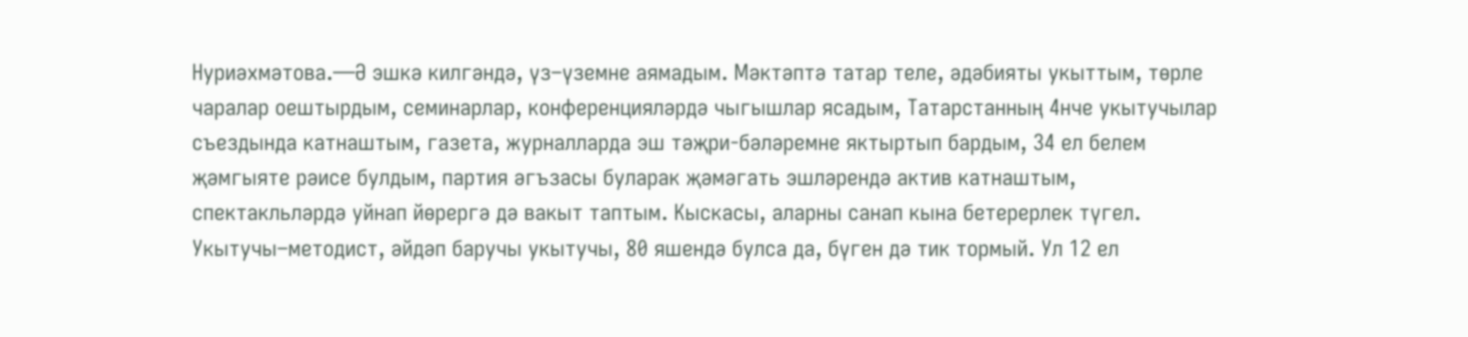Нуриәхмәтова.—Ә эшкә килгәндә, үз–үземне аямадым. Мәктәптә татар теле, әдәбияты укыттым, төрле чаралар оештырдым, семинарлар, конференцияләрдә чыгышлар ясадым, Татарстанның 4нче укытучылар съездында катнаштым, газета, журналларда эш тәҗри-бәләремне яктыртып бардым, 34 ел белем җәмгыяте рәисе булдым, партия әгъзасы буларак җәмәгать эшләрендә актив катнаштым, спектакльләрдә уйнап йөрергә дә вакыт таптым. Кыскасы, аларны санап кына бетерерлек түгел.
Укытучы–методист, әйдәп баручы укытучы, 80 яшендә булса да, бүген дә тик тормый. Ул 12 ел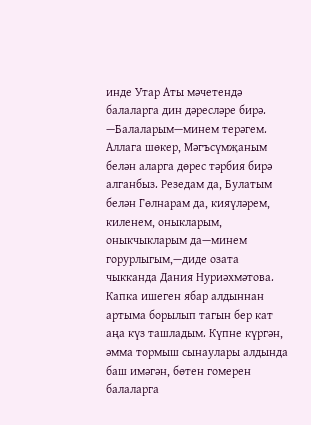инде Утар Аты мәчетендә балаларга дин дәресләре бирә.
—Балаларым—минем терәгем. Аллага шөкер, Мәгъсүмҗаным белән аларга дөрес тәрбия бирә алганбыз. Резедам да, Булатым белән Гөлнарам да, кияүләрем, киленем, оныкларым, оныкчыкларым да—минем горурлыгым,—диде озата чыкканда Дания Нуриәхмәтова.
Капка ишеген ябар алдыннан артыма борылып тагын бер кат аңа күз ташладым. Күпне күргән, әмма тормыш сынаулары алдында баш имәгән, бөтен гомерен балаларга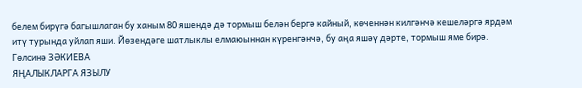белем бирүгә багышлаган бу ханым 80 яшендә дә тормыш белән бергә кайный, көченнән килгәнчә кешеләргә ярдәм итү турында уйлап яши. Йөзендәге шатлыклы елмаюыннан күренгәнчә, бу аңа яшәү дәрте, тормыш яме бирә.
Гөлсинә ЗӘКИЕВА
ЯҢАЛЫКЛАРГА ЯЗЫЛУ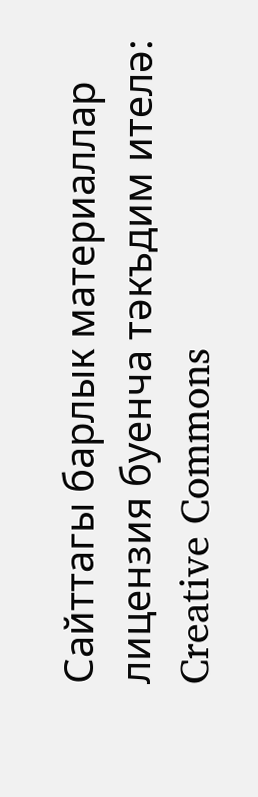Сайттагы барлык материаллар лицензия буенча тәкъдим ителә:
Creative Commons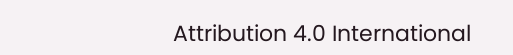Attribution 4.0 International